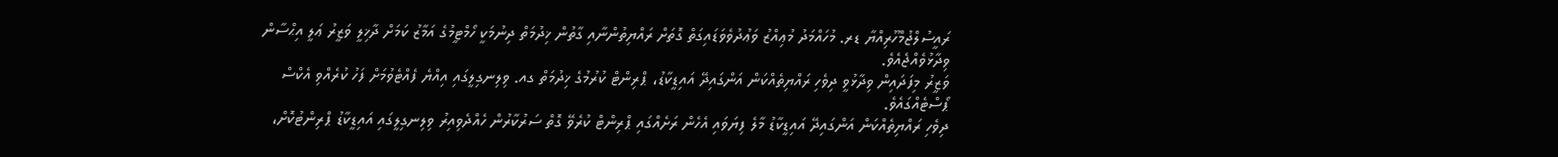ރައީސުލްޖުމްހޫރިއްޔާ ޑރ. މުހައްމަދު މުޢިއްޒު ވަޢުދުވެވަޑައިގަތް ގޮތަށް ރައްޔިތުންނާއި ގާތުން ޚިދުމަތް ދިނުމަކީ ހޯމްޓީމުގެ އަމާޒު ކަމަށް ދާޚިލީ ވަޒީރު ޢަލީ އިޙްސާން ވިދާޅުވެއްޖެއެވެ.
ވަޒީރު މިފަދައިން ވިދާޅުވީ ދިވެހި ރައްޔިތެއްކަން އަންގައިދޭ އައިޑީކާޑު، ޕްރިންޓް ކުރުމުގެ ޚިދުމަތް ގއ. ވިލިނގިލީގައި އިއްޔެ ފެއްޓެވުމަށް ފަހު ކުރެއްވި އެކްސް ޕޯސްޓެއްގައެވެ.
ދިވެހި ރައްޔިތެއްކަން އަންގައިދޭ އައިޑީކާޑު މާލެ ފިޔަވައި އެހެން ރަށެއްގައި ޕްރިންޓް ކުރެވޭ ގޮތް ސަރުކާރުން ހެއްދެވިއިރު ވިލިނގިލީގައި އައިޑީކާޑު ޕްރިންޓުކޮށް،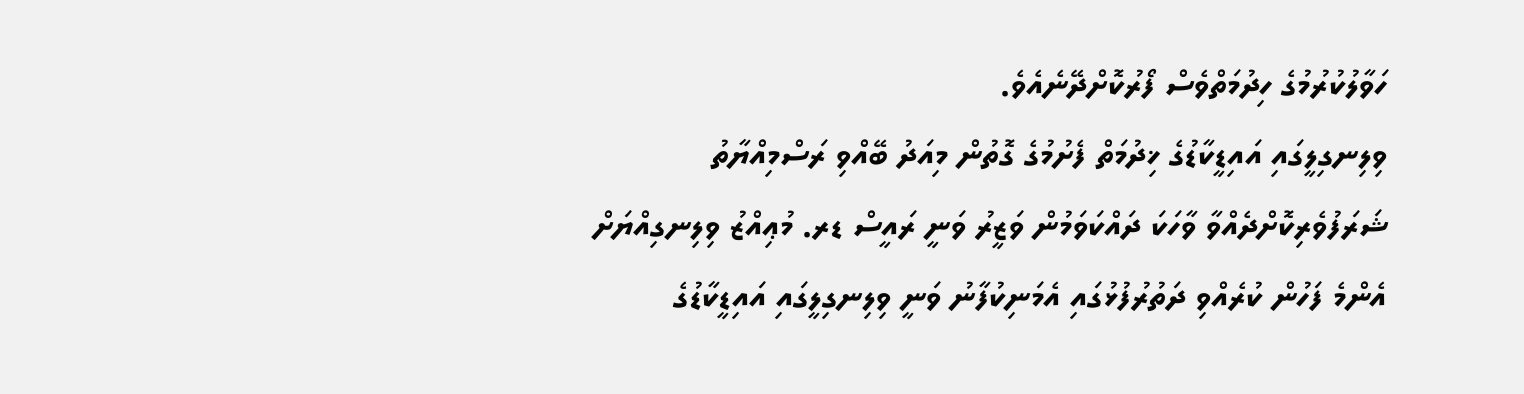ހަވާލުކުރުމުގެ ހިދުމަތްވެސް ފޯރުކޮށްދޭނެއެވެ.
ވިލިނގިލީގައި އައިޑީކާޑުގެ ޚިދުމަތް ފެށުމުގެ ގޮތުން މިއަދު ބޭއްވި ރަސްމިއްޔާތު ޝަރަފުވެރިކޮށްދެއްވާ ވާހަކަ ދައްކަވަމުން ވަޒީރު ވަނީ ރައީސް ޑރ. މުޢިއްޒު ވިލިނގިއްޔަށް އެންމެ ފަހުން ކުރެއްވި ދަތުރުފުޅުގައި އެމަނިކުފާނު ވަނީ ވިލިނގިލީގައި އައިޑީކާޑުގެ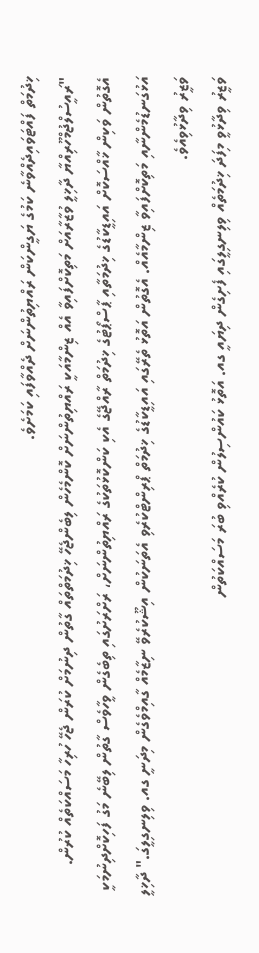ޚިދުމަތް ފައްޓަވައިދެއްވާނެ ކަމުގެ ޔަގީންކަން ރައްޔިތުންނަށް ދެއްވާފައި ކަމަށެވެ.
"ރައީސުލްޖުމްހޫރިއްޔާ ދާޚިލީ ވުޒާރާއަށް މަތިކޮށްފައިވާ އެއް ޒިންމާއަކީ ރައްޔިތުންނަށް ކޮންމެހެން ލިބެންޖެހޭ ޚިދުމަތްތައް ގާތުން ދިނުމަށް ކުރަން ޖެހޭ ހުރިހާ މަސައްކަތެއް ކުރުން. އެގޮތުން ވަކިން ޚާއްސަކޮށް އައިޑީކާޑުގެ ޚިދުމަތާއި ޕާސްޕޯޓުގެ ޚިދުމަތް ރާއްޖޭގެ އެކި ކަންކޮޅުތަކުގެ ރައްޔިތުންނަށް، ރަށްރަށުގައި ތިބެގެން ވީހާވެސް ގާތުން ލިބޭނެ މަގު ފަހިކޮށްދިނުމަކީ އަޅުގަނޑުމެންނާއި މަތިކޮށްފައިވާ ޒިންމާއެއް. އެގޮތުން އަތޮޅު ތެރޭގައި އައިޑީކާޑުގެ ޚިދުމަތް ޕްރިންޓްކުރެވި އެތަނަކުން އިޝޫކުރެވޭ ނިޒާމެއް ގާއިމްވެގެން މިދަނީ ގއ. ވިލިނގިލީގަ." ދާޚިލީ ވަޒީރު ވިދާޅުވިއެވެ.
ވަޒީރު ވިދާޅުވީ މިފަދަ ޚިދުމަތެއް ވިލިނގިލީގައި ފެށިގެން ދިޔައީ ގއ. އަތޮޅު ކައުންސިލުން ކުރެއްވި ބުރަ މަސައްކަތުން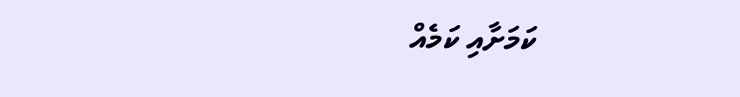ކަމަށާއި ކަމެއް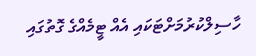ހާސިލްކުރުމަށްޓަކައި އެއް ޓީމެއްގެ ގޮތުގައި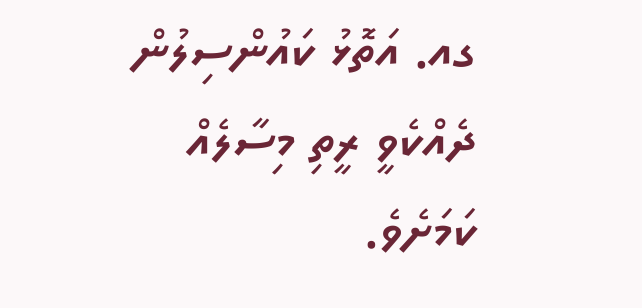ގއ. އަތޮޅު ކައުންސިލުން ދެއްކެވީ ރީތި މިސާލެއް ކަމަށެވެ.